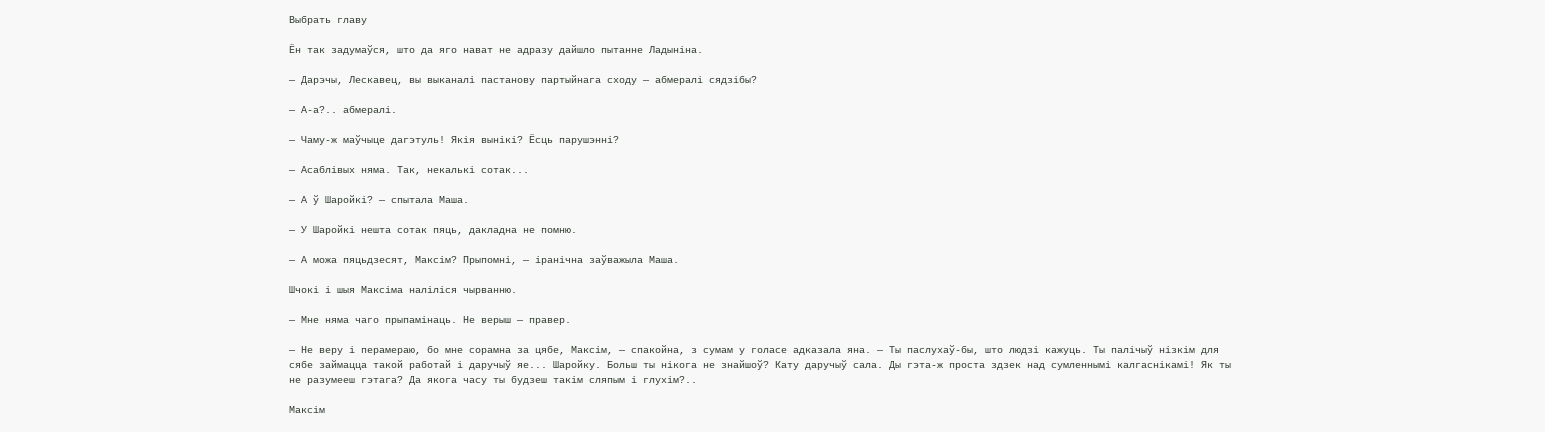Выбрать главу

Ён так задумаўся, што да яго нават не адразу дайшло пытанне Ладыніна.

— Дарэчы, Лескавец, вы выканалі пастанову партыйнага сходу — абмералі сядзібы?

— А-а?.. абмералі.

— Чаму-ж маўчыце дагэтуль! Якія вынікі? Ёсць парушэнні?

— Асаблівых няма. Так, некалькі сотак...

— А ў Шаройкі? — спытала Маша.

— У Шаройкі нешта сотак пяць, дакладна не помню.

— А можа пяцьдзесят, Максім? Прыпомні, — іранічна заўважыла Маша.

Шчокі і шыя Максіма наліліся чырванню.

— Мне няма чаго прыпамінаць. Не верыш — правер.

— Не веру і перамераю, бо мне сорамна за цябе, Максім, — спакойна, з сумам у голасе адказала яна. — Ты паслухаў-бы, што людзі кажуць. Ты палічыў нізкім для сябе займацца такой работай і даручыў яе... Шаройку. Больш ты нікога не знайшоў? Кату даручыў сала. Ды гэта-ж проста здзек над сумленнымі калгаснікамі! Як ты не разумееш гэтага? Да якога часу ты будзеш такім сляпым і глухім?..

Максім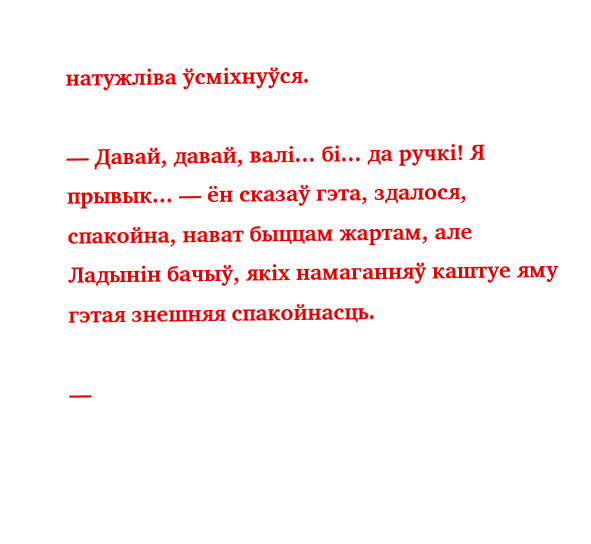натужліва ўсміхнуўся.

— Давай, давай, валі... бі... да ручкі! Я прывык... — ён сказаў гэта, здалося, спакойна, нават быццам жартам, але Ладынін бачыў, якіх намаганняў каштуе яму гэтая знешняя спакойнасць.

—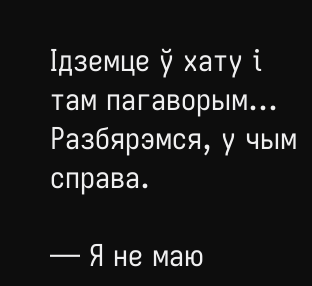Ідземце ў хату і там пагаворым... Разбярэмся, у чым справа.

— Я не маю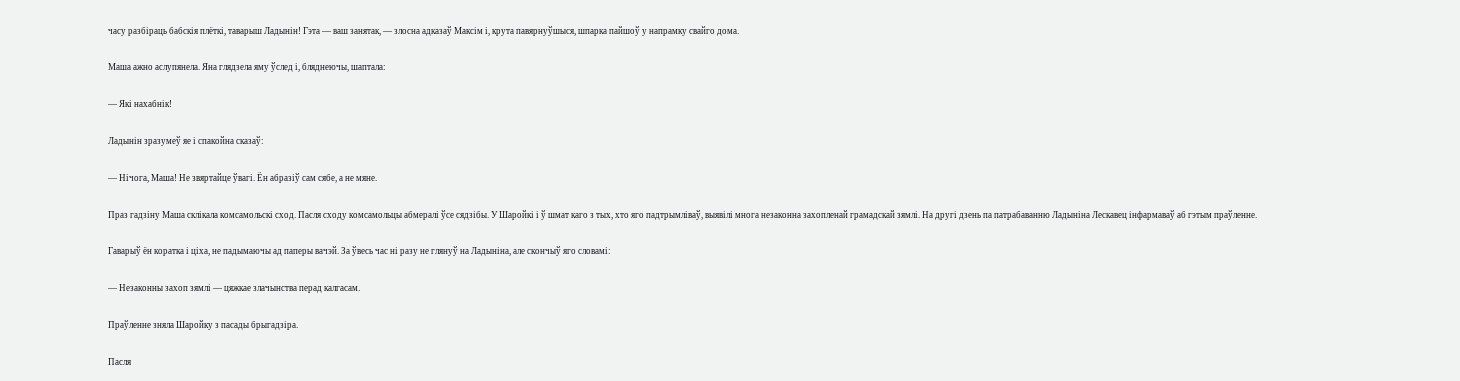часу разбіраць бабскія плёткі, таварыш Ладынін! Гэта — ваш занятак, — злосна адказаў Максім і, крута павярнуўшыся, шпарка пайшоў у напрамку свайго дома.

Маша ажно аслупянела. Яна глядзела яму ўслед і, бляднеючы, шаптала:

— Які нахабнік!

Ладынін зразумеў яе і спакойна сказаў:

— Нічога, Маша! Не звяртайце ўвагі. Ён абразіў сам сябе, а не мяне.

Праз гадзіну Маша склікала комсамольскі сход. Пасля сходу комсамольцы абмералі ўсе сядзібы. У Шaройкі і ў шмат каго з тых, хто яго падтрымліваў, выявілі многа незаконна захопленай грамадскай зямлі. На другі дзень па патрабаванню Ладыніна Лескавец інфармаваў аб гэтым праўленне.

Гаварыў ён коратка і ціха, не падымаючы ад паперы вачэй. За ўвесь час ні разу не глянуў на Ладыніна, але скончыў яго словамі:

— Незаконны захоп зямлі — цяжкае злачынства перад калгасам.

Праўленне зняла Шаройку з пасады брыгадзіра.

Пасля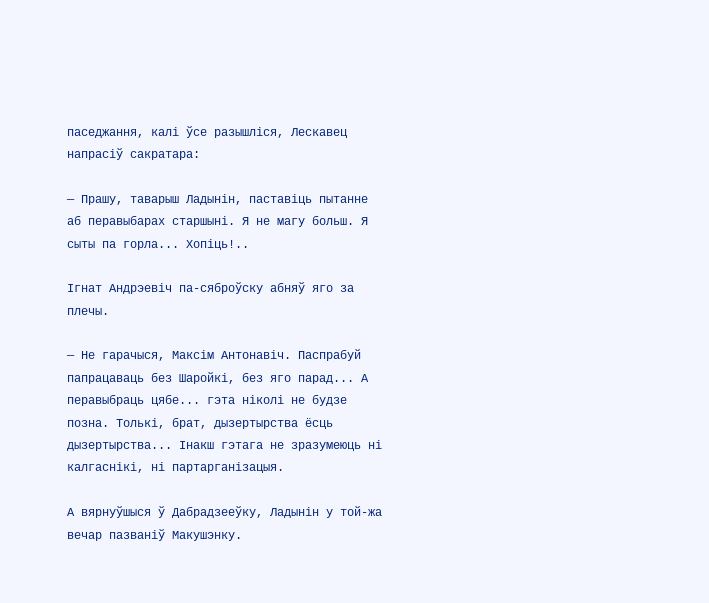паседжання, калі ўсе разышліся, Лескавец напрасіў сакратара:

— Прашу, таварыш Ладынін, паставіць пытанне аб перавыбарах старшыні. Я не магу больш. Я сыты па горла... Хопіць!..

Ігнат Андрэевіч па-сяброўску абняў яго за плечы.

— Не гарачыся, Максім Антонавіч. Паспрабуй папрацаваць без Шаройкі, без яго парад... А перавыбраць цябе... гэта ніколі не будзе позна. Толькі, брат, дызертырства ёсць дызертырства... Інакш гэтага не зразумеюць ні калгаснікі, ні партарганізацыя.

А вярнуўшыся ў Дабрадзееўку, Ладынін у той-жа вечар пазваніў Макушэнку.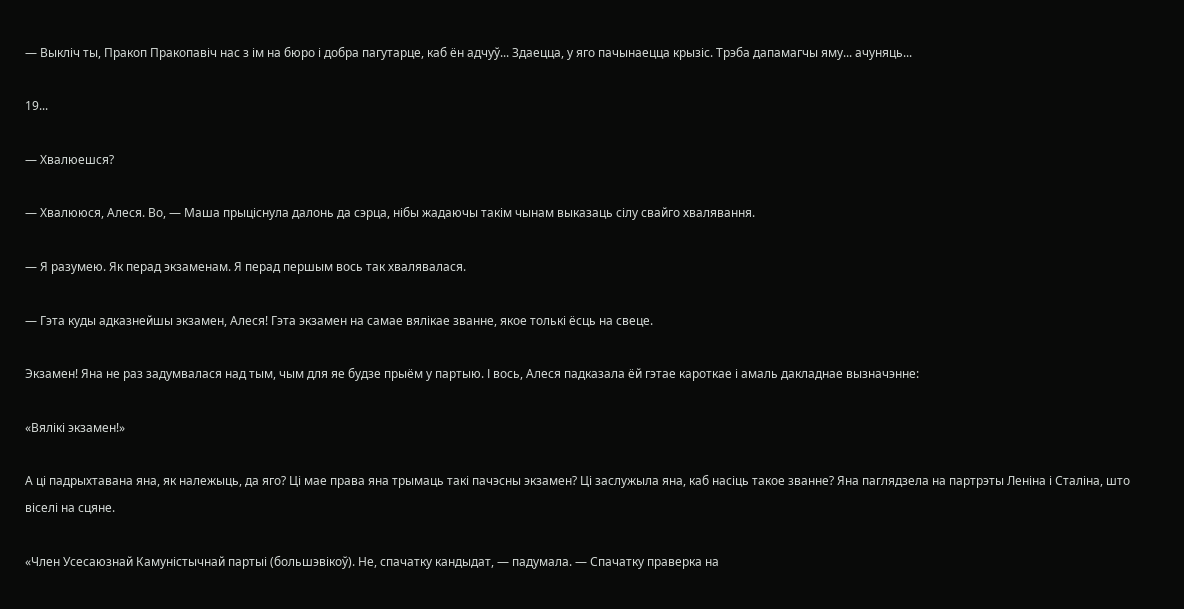— Выкліч ты, Пракоп Пракопавіч нас з ім на бюро і добра пагутарце, каб ён адчуў... Здаецца, у яго пачынаецца крызіс. Трэба дапамагчы яму... ачуняць...

19...

— Хвалюешся?

— Хвалююся, Алеся. Во, — Маша прыціснула далонь да сэрца, нібы жадаючы такім чынам выказаць сілу свайго хвалявання.

— Я разумею. Як перад экзаменам. Я перад першым вось так хвалявалася.

— Гэта куды адказнейшы экзамен, Алеся! Гэта экзамен на самае вялікае званне, якое толькі ёсць на свеце.

Экзамен! Яна не раз задумвалася над тым, чым для яе будзе прыём у партыю. І вось, Алеся падказала ёй гэтае кароткае і амаль дакладнае вызначэнне:

«Вялікі экзамен!»

А ці падрыхтавана яна, як належыць, да яго? Ці мае права яна трымаць такі пачэсны экзамен? Ці заслужыла яна, каб насіць такое званне? Яна паглядзела на партрэты Леніна і Сталіна, што віселі на сцяне.

«Член Усесаюзнай Камуністычнай партыі (большэвікоў). Не, спачатку кандыдат, — падумала. — Спачатку праверка на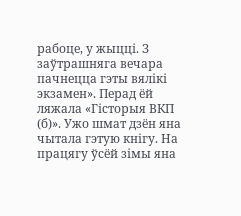рабоце, у жыцці. З заўтрашняга вечара пачнецца гэты вялікі экзамен». Перад ёй ляжала «Гісторыя ВКП (б)». Ужо шмат дзён яна чытала гэтую кнігу. На працягу ўсёй зімы яна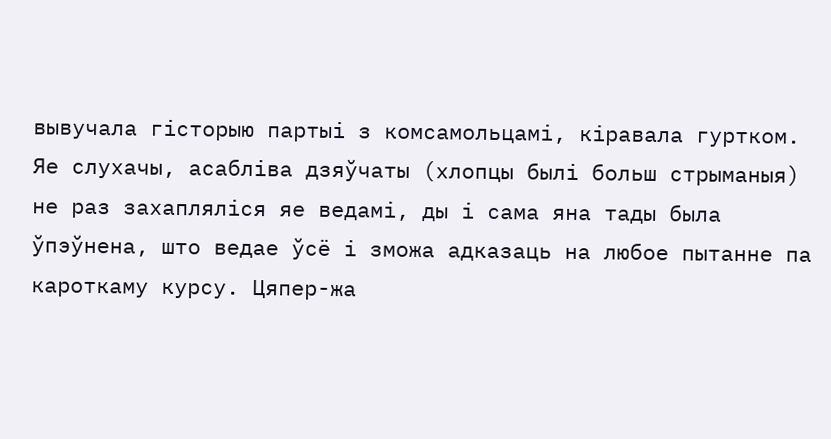вывучала гісторыю партыі з комсамольцамі, кіравала гуртком. Яе слухачы, асабліва дзяўчаты (хлопцы былі больш стрыманыя) не раз захапляліся яе ведамі, ды і сама яна тады была ўпэўнена, што ведае ўсё і зможа адказаць на любое пытанне па кароткаму курсу. Цяпер-жа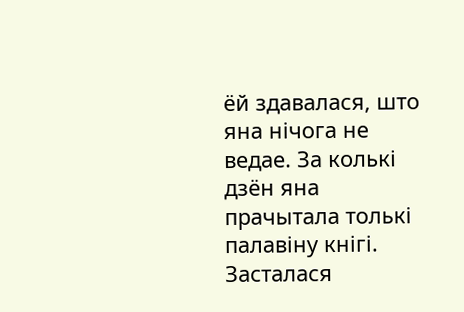ёй здавалася, што яна нічога не ведае. За колькі дзён яна прачытала толькі палавіну кнігі. Засталася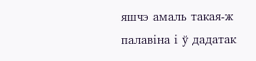яшчэ амаль такая-ж палавіна і ў дадатак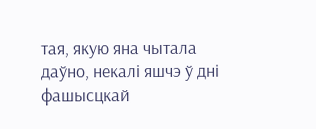тая, якую яна чытала даўно, некалі яшчэ ў дні фашысцкай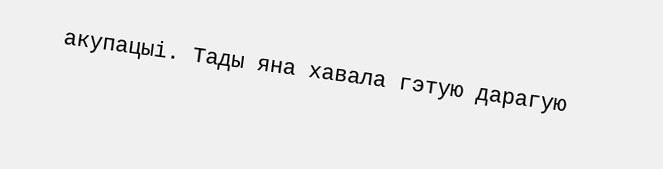акупацыі. Тады яна хавала гэтую дарагую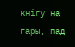кнігу на гары, пад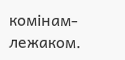комінам-лежаком.